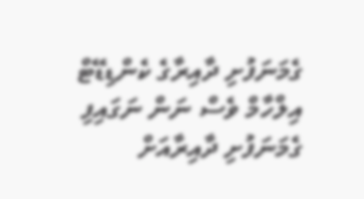ގެމަނަފުށި ދާއިރާގެ ކެންޑިޑޭޓް އިލްހާމް ވެސް ނަން ނަގައިފި
ގެމަނަފުށި ދާއިރާއަށް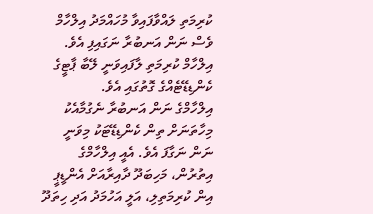ކުރިމަތި ލައްވާފައިވާ މުހައްމަދު އިލްހާމް ވެސް ނަން އަނބުރާ ނަގައިފި އެވެ.
އިލްހާމް ކުރިމަތި ލާފައިވަނީ ލޭބާ ޕާޓީގެ ކެންޑިޑޭޓެއްގެ ގޮތުގައި އެވެ.
އިލްހާމްގެ ނަން އަނބުރާ ނެގުމާއެކު މިހާތަނަށް ތިން ކެންޑިޑޭޓަކު މިވަނީ ނަން ނަގާފަ އެވެ. އެއީ އިލްހާމްގެ އިތުރުން، މަހިބަދޫ ދާއިރާއަށް އެންޑީޕީ އިން ކުރިމަތިލި، އަލީ އަހުމަދު އަދި ހިތަދޫ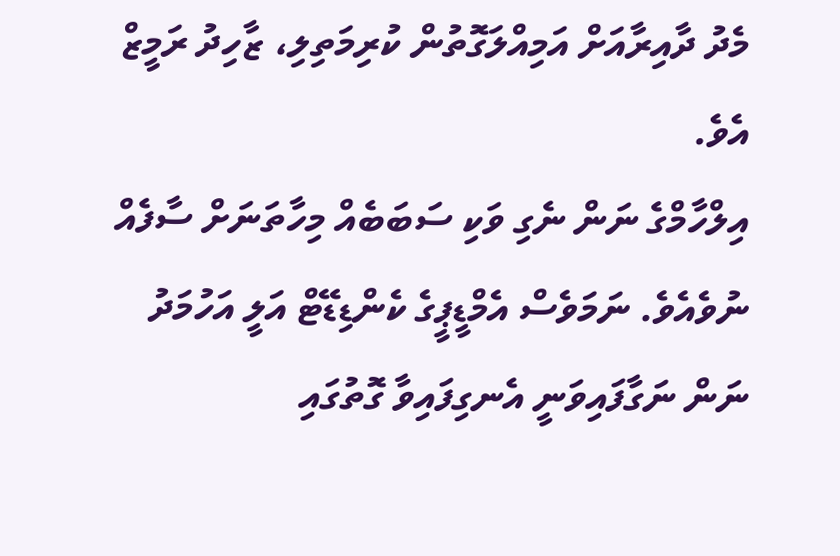މެދު ދާއިރާއަށް އަމިއްލަގޮތުން ކުރިމަތިލި، ޒާހިދު ރަމީޒް އެވެ.
އިލްހާމްގެ ނަން ނެގި ވަކި ސަބަބެއް މިހާތަނަށް ސާފެއް ނުވެއެވެ. ނަމަވެސް އެމްޑީޕީގެ ކެންޑިޑޭޓް އަލީ އަހުމަދު ނަން ނަގާފައިވަނީ އެނގިފައިވާ ގޮތުގައި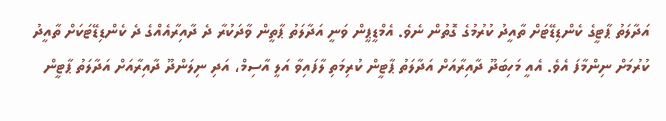އަދާލަތު ޕާޓީގެ ކެންޑިޑޭޓަށް ތާއީދު ކުރުމުގެ ގޮތުން ނެވެ. އެމްޑީޕީން ވަނީ އަދާލަތު ޕާތީން ވާދަކުރާ ދެ ދާއިރާއެއްގެ ދެ ކެންޑިޑޭޓަކަށް ތާއީދު ކުރުމަށް ނިންމާފަ އެވެ. އެއީ މަހިބަދޫ ދާއިރާއަށް އަދާލަތު ޕާޓީން ކުރިމަތި ލާފައިވާ އަލީ އާސިމް، އަދި ނިލަންދޫ ދާއިރާއަށް އަދާލަތު ޕާޓީން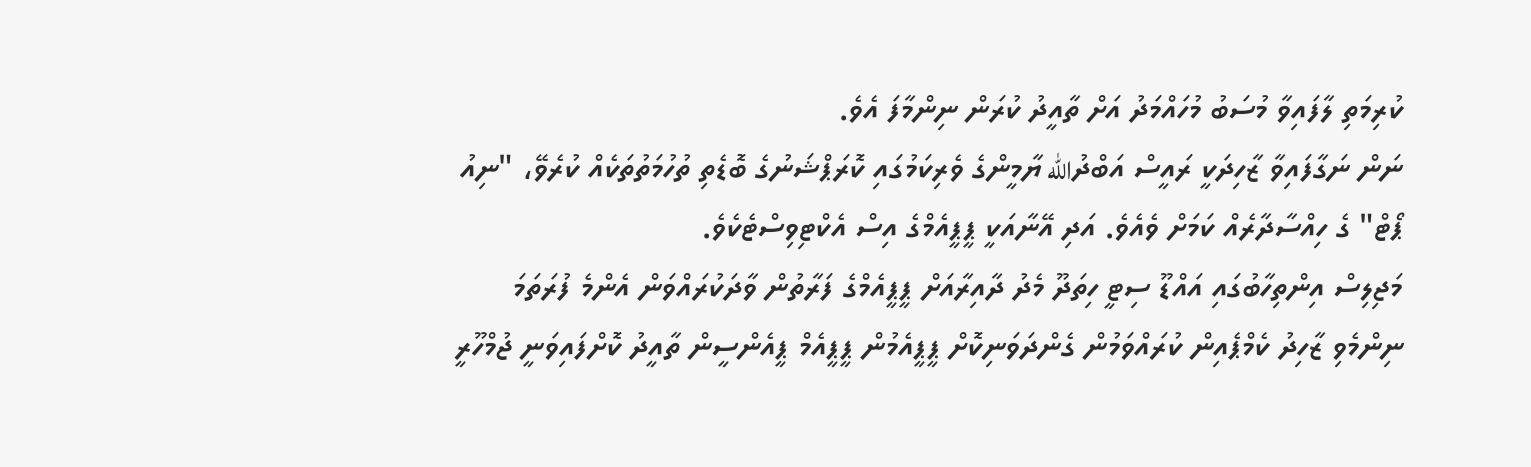ކުރިމަތި ލާފައިވާ މުސަބު މުހައްމަދު އަށް ތާއީދު ކުރަން ނިންމާފަ އެވެ.
ނަން ނަގާފައިވާ ޒާހިދަކީ ރައީސް އަބްދުالله ޔާމީންގެ ވެރިކަމުގައި ކޮރަޕްޝަނުގެ ބޮޑެތި ތުހުމަތުތަކެއް ކުރެވޭ، "ނިއު ޕޯޓް" ގެ ހިއްސާދާރެއް ކަމަށް ވެއެވެ. އަދި އޭނާއަކީ ޕީޕީއެމްގެ އިސް އެކްޓިވިސްޓެކެވެ.
މަޖިލިސް އިންތިހާބުގައި އައްޑޫ ސިޓީ ހިތަދޫ މެދު ދާއިރާއަށް ޕީޕީއެމްގެ ފަރާތުން ވާދަކުރައްވަން އެންމެ ފުރަތަމަ ނިންމެވި ޒާހިދު ކެމްޕެއިން ކުރައްވަމުން ގެންދަވަނިކޮށް ޕީޕީއެމުން ޕީޕީއެމް ޕީއެންސީން ތާއީދު ކޮށްފައިވަނީ ޖުމްހޫރީ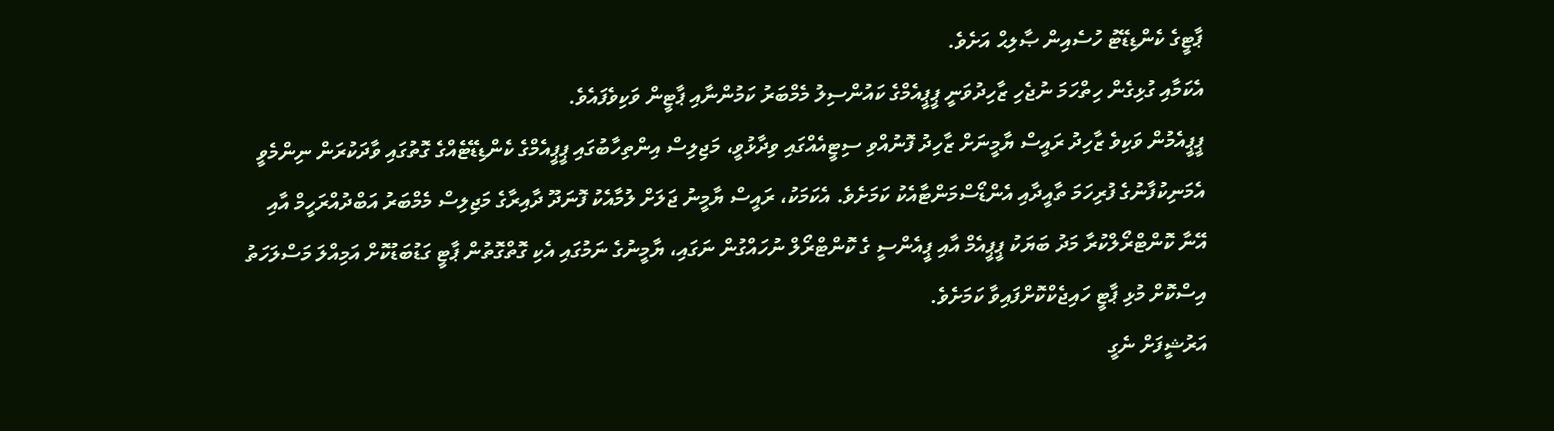ޕާޓީގެ ކެންޑިޑޭޓު ހުސެއިން ޞާލިޙް އަށެވެ.
އެކަމާއި ގުޅިގެން ހިތްހަމަ ނުޖެހި ޒާހިދުވަނީ ޕީޕީއެމްގެ ކައުންސިލު މެމްބަރު ކަމުންނާއި ޕާޓީން ވަކިވެފައެވެ.
ޕީޕީއެމުން ވަކިވެ ޒާހިދު ރައީސް ޔާމީނަށް ޒާހިދު ފޮނުއްވި ސިޓީއެއްގައި ވިދާޅުވީ، މަޖިލިސް އިންތިހާބުގައި ޕީޕީއެމްގެ ކެންޑިޑޭޓެއްގެ ގޮތުގައި ވާދަކުރަން ނިންމެވީ އެމަނިކުފާނުގެ ފުރިހަމަ ތާއީދާއި އެންޑޯސްމަންޓާއެކު ކަމަށެވެ. އެކަމަކު، ރައީސް ޔާމީނު ޖަލަށް ލުމާއެކު ފޮނަދޫ ދާއިރާގެ މަޖިލިސް މެމްބަރު އަބްދުއްރަހީމް އާއި އޭނާ ކޮންޓްރޯލްކުރާ މަދު ބަޔަކު ޕީޕީއެމް އާއި ޕީއެންސީ ގެ ކޮންޓްރޯލް ނުހައްގުން ނަގައި، ޔާމީނުގެ ނަމުގައި އެކި ގޮތްގޮތުން ޕާޓީ ގަޑުބަޑުކޮށް އަމިއްލަ މަސްލަހަތު އިސްކޮށް މުޅި ޕާޓީ ހައިޖެކްކޮށްފައިވާ ކަމަށެވެ.
އަރުޝީފަށް ނެގީ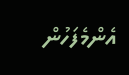އެންމެފަހުން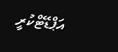އަޕްޑޭޓްކުރީ